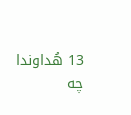13 هُداوندا چه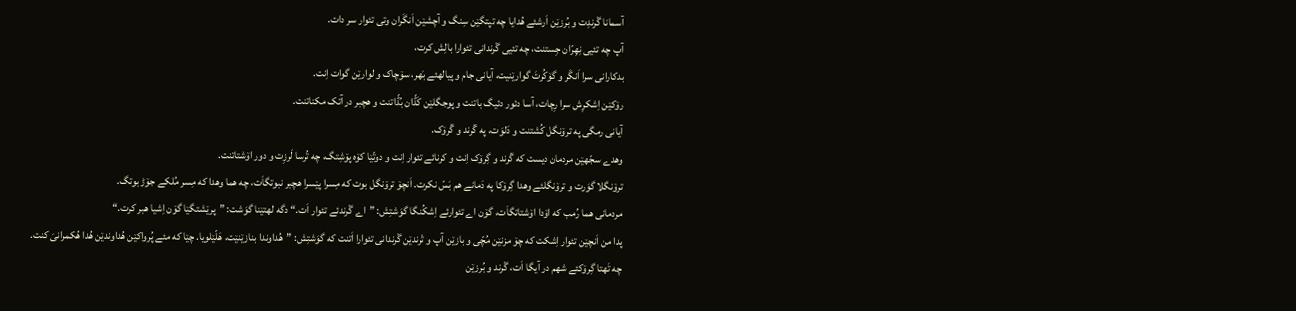آسمانا گْرندِت و بُرزێن اَرشئے هُدایا چه تپتگێن سِنگ و آچشێن اَنگَران وتی تئوار سر دات.
آپ چه تئیی نِهِرّان جِستنت، چه تئیی گْرندانی تئوارا بالِش کرت،
بدکارانی سرا اَنگَر و گۆکُرتَ گوارێنیت، آیانی جام و پیالهئے بَهر، سۆچاک و لوارێن گوات اِنت.
رۆکێن اِشکرِش سرا رِچات، آسا دئور دئیگ باتنت و پوجگلێن کَڈّان بُڈّاتنت و هچبر در آتک مکناتنت.
آیانی رمگی په ترۆنگل کُشتنت و دَلوَت، په گْرند و گْرۆک.
وهدے سجّهێن مردمان دیست که گْرند و گِرۆک اِنت و کرنائے تئوار اِنت و دوتّێا کۆه پۆشِتگ، چه تُرسا لَرزِت و دور اۆشتاتنت.
ترۆنگلا گوَرت و ترۆنگلئے وهدا گِرۆکا په دَمانے هم بَسّ نکرت. اَنچۆ ترۆنگل بوت که مِسرا پێسرا هچبر نبوتگاَت، چه هما وهدا که مِسر مُلکے جۆڑ بوتگ.
مردمانی هما رُمب که اۆدا اۆشتاتگاَت، گۆن اے تئوارئے اِشکُنگا گوَشتِش: ”اے گْرندئے تئوار اَت.“ دگه لهتێنا گوَشت: ”پرێشتگێا گۆن اِشیا هبر کرت.“
پدا من اَنچێن تئوار اِشکت که چۆ مزنێن مُچّی و بازێن آپ و تْرندێن گْرندانی تئوارا اَتنت که گوَشتِش: ”هُداوندا بنازێنێت، هَلّێلویا. چێا که مئے پُرواکێن هُداوندێن هُدا هُکمرانیَ کنت.
چه تَهتا گِرۆکئے شهم در آیگا اَت، گْرند و بُرزێن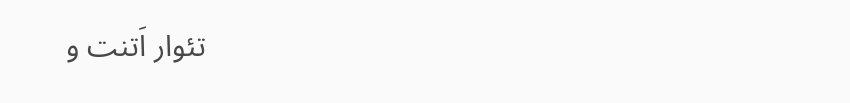تئوار اَتنت و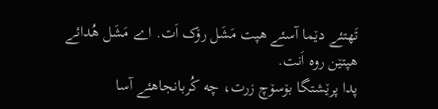تَهتئے دێما آسئے هپت مَشَل رۆک اَت. اے مَشَل هُدائے هپتێن روه اَنت.
پدا پرێشتگا بۆسۆچ زرت، چه کُربانجاهئے آسا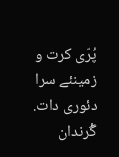پُرّی کرت و زمینئے سرا دئوری دات. گْرندان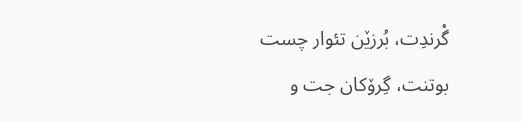گْرندِت، بُرزێن تئوار چست بوتنت، گِرۆکان جت و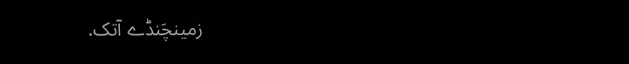زمینچَنڈے آتک.